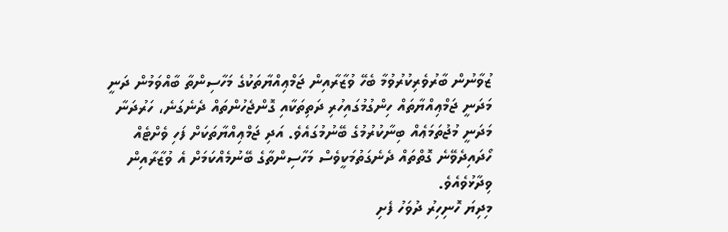ޒުވާނުން ބާރުވެރިކުރުވުމާ ބެހޭ ވުޒާރާއިން ޖަމްޢިއްޔާތަކުގެ މަހާސިންތާ ބާއްވަމުން ދަނީ މަދަނީ ޖަމްޢިއްޔާތައް ހިންގުމުގައިހުރި ދަތިތަކާއި ގޮންޖެހުންތައް ދެނެގަނެ، ހަރުދަނާ މަދަނީ މުޖުތަމަޢެއް ބިނާކުރުމުގެ ބޭނުމުގައެވެ. އަދި ޖަމްޢިއްޔާތަކަށް ފަހި ވެށްޓެއް ހޯދައިދެވޭނެ ގޮތްތައް ދެނެގަތުމަކީވެސް މަހާސިންތާގެ ބޭނުމެއްކަމަށް އެ ވުޒާރާއިން ވިދާޅުވެއެވެ.
މިދިޔަ ހޮނިހިރު ދުވަހު ފެށި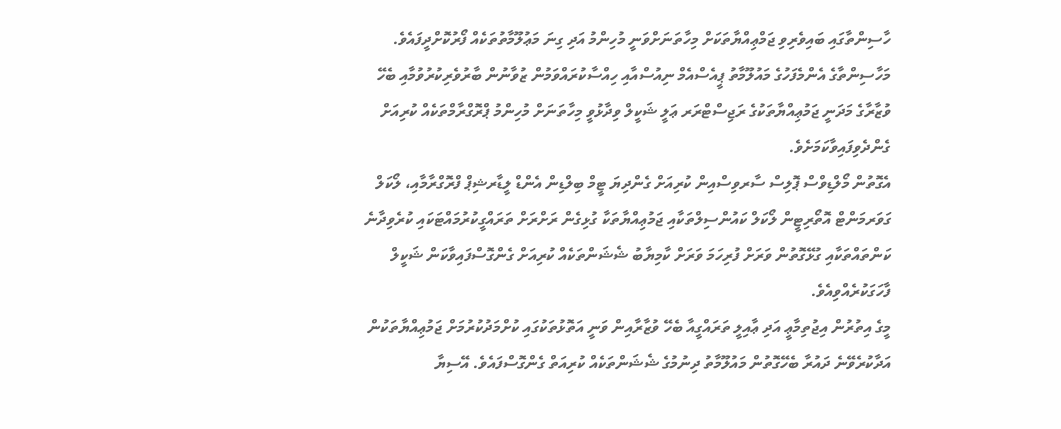ހާސިންތާގައި ބައިވެރިވި ޖަމްޢިއްޔާތަކަށް މިހާތަނަށްވަނީ މުހިންމު އަދި ގިނަ މަޢުލޫމާތުތަކެއް ފޯރުކޮށްދީފައެވެ. މަހާސިންތާގެ އެންމެފަހުގެ މައުލޫމާތު ޕީއެސްއެމް ނިއުސްއާއި ހިއްސާކުރައްވަމުން ޒުވާނުން ބާރުވެރިކުރުވުމާއި ބެހޭ ވުޒާރާގެ މަދަނީ ޖަމުޢިއްޔާތަކުގެ ރަޖިސްޓްރަރ ޢަލީ ޝަކީލް ވިދާޅުވީ މިހާތަނަށް މުހިންމު ޕްރޮގްރާމްތަކެއް ކުރިއަށް ގެންދެވިފައިވާކަމަށެވެ.
އެގޮތުން މޯލްޑިވްސް ޕޮލިސް ސާރވިސްއިން ކުރިއަށް ގެންދިޔަ ޓީމް ބިލްޑިން އެންޑް ލީޑާރޝިޕް ފްރޮގްރާމާއި، ލޯކަލް ގަވަރމަންޓް އޮތޯރިޓީން ލޯކަލް ކައުންސިލްތަކާއި ޖަމުޢިއްޔާތަކާ ގުޅިގެން ރަށްރަށް ތަރައްގީކުރުމައްޓަކައި ކުރެވިދާނެ ކަންތައްތަކާއި ގުޅޭގޮތުން ވަރަށް ފުރިހަމަ ވަރަށް ކާމިޔާބު ޝެޝަންތަކެއް ކުރިއަށް ގެންގޮސްފައިވާކަން ޝަކީލް ފާހަގަކުރެއްވިއެވެ.
މީގެ އިތުރުން އިޖުތިމާޢީ އަދި ޢާއިލީ ތަރައްގީއާ ބެހޭ ވުޒާރާއިން ވަނީ އަތޮޅުތަކުގައި ކުށްމަދުކުރުމަށް ޖަމުޢިއްޔާތަކުން އަދާކުރެވޭނެ ދައުރާ ބެހޭގޮތުން މައުލޫމާތު ދިނުމުގެ ޝެޝަންތަކެއް ކުރިއަތް ގެންގޮސްފައެވެ. އޭސިޔާ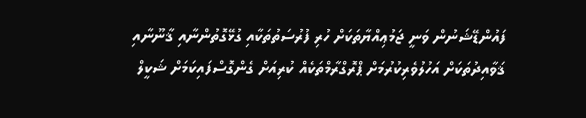ފައުންޑޭޝަނުން ވަނީ ޖަމުޢިއްޔާތަކަށް ހުރި ފުރުސަތުތަކާއި ގުޅޭގޮތުންނާއި ޤާނޫނާއި ޤަވާއިދުތަކަށް އަހުލުވެރިކުރުމަށް ޕްރޮގްރާމްތަކެއް ކުރިއަށް ގެންގޮސްފައިކަމަށް ޝަކީލް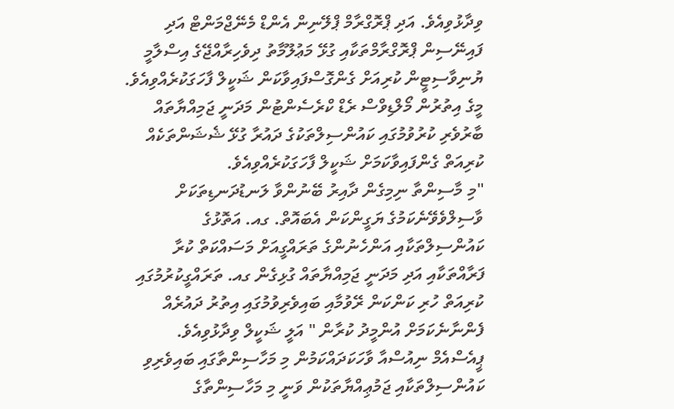ވިދާޅުވިއެވެ. އަދި ޕްރޮގްރާމް ޕްލޭނިން އެންޑް މެނޭޖްމަންޓް އަދި ފައިނޭސިން ޕްރޮގްރާމްތަކާއި ގުޅޭ މަޢުލޫމާތު ދިވެހިރާއްޖޭގެ އިސްލާމީ ޔުނިވާސިޓީން ކުރިއަށް ގެންގޮސްފައިވާކަން ޝަކީލް ފާހަގަކުރެއްވިއެވެ.
މީގެ އިތުރުން މޯލްޑިވްސް ރެޑް ކްރެސެންޓުން މަދަނީ ޖަމިއްޔާތައް ބާރުވެރި ކުރުވުމުގައި ކައުންސިލްތަކުގެ ދައުރާ ގުޅޭ ޝެޝަންތަކެއް ކުރިއަތް ގެންފައިވާކަމަށް ޝަކީލް ފާހަގަކުރެއްވިއެވެ.
"މި މާސިންތާ ނިމިގެން ދާއިރު ބޭނުންވާ ލަނޑުދަނޑިތަކަށް ވާސިލްވެވޭނެކަމުގެ ޔަގީންކަން އެބައޮތް. ގއ. އަތޮޅުގެ ކައުންސިލްތަކާއި އަންހެނުންގެ ތަރައްގީއަށް މަސައްކަތް ކުރާ ފަރާއްތަކާއި އަދި މަދަނީ ޖަމިއްޔާތައް ގުޅިގެން ގއ. ތަރައްގީކުރުމުގައި ކުރިއަތް ހުރި ކަންކަން ރޭވުމާއި ބައިވެރިވުމުގައި އިތުރު ދައުރެއް ފެންނާނެކަމަށް އުންމީދު ކުރާން " އަލީ ޝަކީލް ވިދާޅުވިއެވެ.
ޕީއެސްއެމް ނިއުސްއާ ވާހަކަދައްކަމުން މި މަހާސިންތާގައި ބައިވެރިވި ކައުންސިލްތަކާއި ޖަމުޢިއްޔާތަކުން ވަނީ މި މަހާސިންތާގެ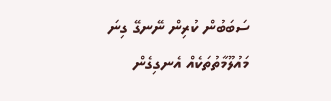ސަބަބުން ކުރިން ނޭނގޭ ގިނަ މައުލޫމާތުތަކެއް އެނގިގެން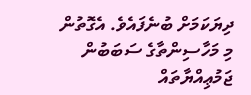ދިޔަކަމަށް ބުނެފައެވެ. އެގޮތުން މި މަހާސިންތާގެ ސަބަބުން ޖަމުޢިއްޔާތައް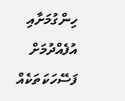ހިންގުމަށާއި އުފެއްދުމަށް ފަސޭހަކަތަކެއް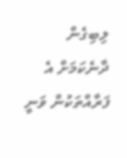ލިބިގެން ދާނެކަމަށް އެ ފަރާއްތަކުން ވަނީ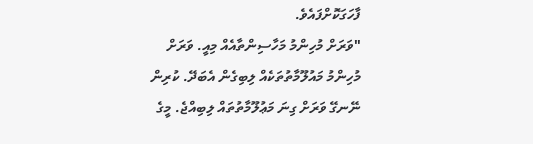ފާހަގަކޮށްފައެވެ.
"ވަރަށް މުހިންމު މަހާސިންތާއެއް މިއީ. ވަރަށް މުހިންމު މައުލޫމާތުތަކެއް ލިބިގެން އެބަދޭ. ކުރިން ނޭނގޭ ވަރަށް ގިނަ މަޢުލޫމާތުތައް ލިބިއްޖެ. މީގެ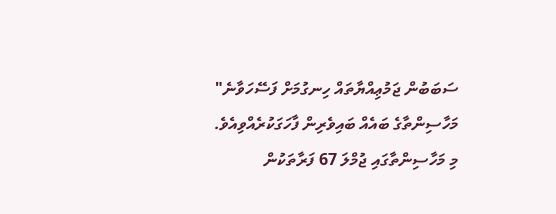ސަބަބުން ޖަމުޢިއްޔާތައް ހިނގުމަށް ފަސޭހަވާނެ" މަހާސިންތާގެ ބައެއް ބައިވެރިން ފާހަގަކުރެއްވިއެވެ.
މި މަހާސިންތާގައި ޖުމްލަ 67 ފަރާތަކުން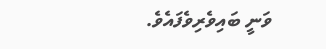ވަނީ ބައިވެރިވެފައެވެ.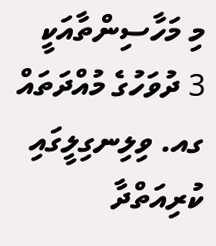މި މަހާސިންތާއަކީ 3 ދުވަހުގެ މުއްދަތައް ގއ. ވިލިނގިލީގައި ކުރިއަތްދާ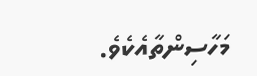މަހާސިންތާއެކެވެ.